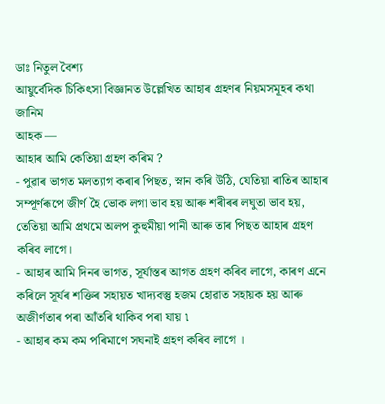ডাঃ নিতুল বৈশ্য
আয়ুর্বেদিক চিকিৎসা বিজ্ঞানত উল্লেখিত আহাৰ গ্ৰহণৰ নিয়মসমূহৰ কথা জানিম
আহক —
আহাৰ আমি কেতিয়া গ্ৰহণ কৰিম ?
- পুৱাৰ ভাগত মলত্যাগ কৰাৰ পিছত, স্নান কৰি উঠি, যেতিয়া ৰাতিৰ আহাৰ সম্পূৰ্ণৰূপে জীৰ্ণ হৈ ভোক লগা ভাব হয় আৰু শৰীৰৰ লঘুতা ভাব হয়, তেতিয়া আমি প্রথমে অলপ কুহুমীয়া পানী আৰু তাৰ পিছত আহাৰ গ্ৰহণ কৰিব লাগে।
- আহাৰ আমি দিনৰ ভাগত, সূৰ্যাস্তৰ আগত গ্ৰহণ কৰিব লাগে, কাৰণ এনে কৰিলে সূৰ্যৰ শক্তিৰ সহায়ত খাদ্যবস্তু হজম হোৱাত সহায়ক হয় আৰু অজীৰ্ণতাৰ পৰা আঁতৰি থাকিব পৰা যায় ৷
- আহাৰ কম কম পৰিমাণে সঘনাই গ্ৰহণ কৰিব লাগে ।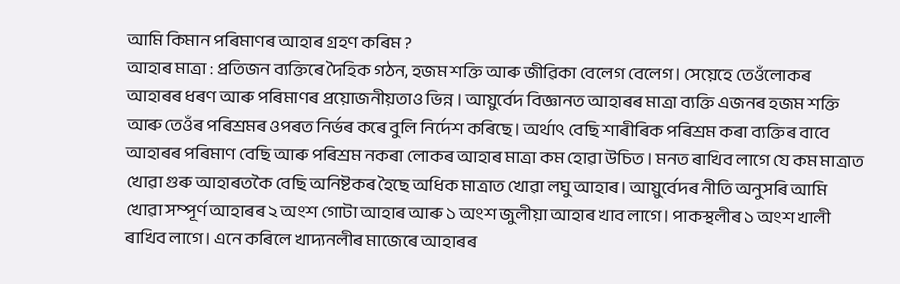আমি কিমান পৰিমাণৰ আহাৰ গ্ৰহণ কৰিম ?
আহাৰ মাত্ৰা : প্ৰতিজন ব্যক্তিৰে দৈহিক গঠন, হজম শক্তি আৰু জীৱিকা বেলেগ বেলেগ। সেয়েহে তেওঁলোকৰ আহাৰৰ ধৰণ আৰু পৰিমাণৰ প্ৰয়োজনীয়তাও ভিন্ন । আয়ুর্বেদ বিজ্ঞানত আহাৰৰ মাত্ৰা ব্যক্তি এজনৰ হজম শক্তি আৰু তেওঁৰ পৰিশ্ৰমৰ ওপৰত নিৰ্ভৰ কৰে বুলি নিৰ্দেশ কৰিছে। অর্থাৎ বেছি শাৰীৰিক পৰিশ্ৰম কৰা ব্যক্তিৰ বাবে আহাৰৰ পৰিমাণ বেছি আৰু পৰিশ্ৰম নকৰা লোকৰ আহাৰ মাত্ৰা কম হোৱা উচিত । মনত ৰাখিব লাগে যে কম মাত্ৰাত খোৱা গুৰু আহাৰতকৈ বেছি অনিষ্টকৰ হৈছে অধিক মাত্ৰাত খোৱা লঘু আহাৰ। আয়ুৰ্বেদৰ নীতি অনুসৰি আমি খোৱা সম্পূৰ্ণ আহাৰৰ ২ অংশ গোটা আহাৰ আৰু ১ অংশ জুলীয়া আহাৰ খাব লাগে। পাকস্থলীৰ ১ অংশ খালী ৰাখিব লাগে। এনে কৰিলে খাদ্যনলীৰ মাজেৰে আহাৰৰ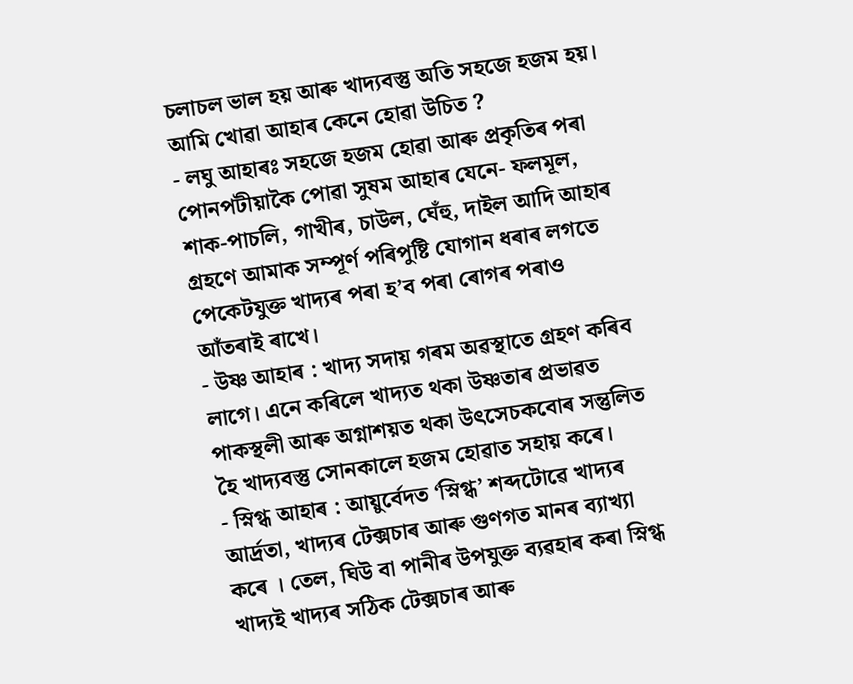চলাচল ভাল হয় আৰু খাদ্যবস্তু অতি সহজে হজম হয়।
আমি খোৱা আহাৰ কেনে হোৱা উচিত ?
- লঘু আহাৰঃ সহজে হজম হোৱা আৰু প্ৰকৃতিৰ পৰা পোনপটীয়াকৈ পোৱা সুষম আহাৰ যেনে- ফলমূল, শাক-পাচলি, গাখীৰ, চাউল, ঘেঁহু, দাইল আদি আহাৰ গ্রহণে আমাক সম্পূৰ্ণ পৰিপুষ্টি যোগান ধৰাৰ লগতে পেকেটযুক্ত খাদ্যৰ পৰা হ’ব পৰা ৰোগৰ পৰাও আঁতৰাই ৰাখে।
- উষ্ণ আহাৰ : খাদ্য সদায় গৰম অৱস্থাতে গ্রহণ কৰিব লাগে। এনে কৰিলে খাদ্যত থকা উষ্ণতাৰ প্ৰভাৱত পাকস্থলী আৰু অগ্নাশয়ত থকা উৎসেচকবোৰ সন্তুলিত হৈ খাদ্যবস্তু সোনকালে হজম হোৱাত সহায় কৰে।
- স্নিগ্ধ আহাৰ : আয়ুৰ্বেদত ‘স্নিগ্ধ’ শব্দটোৱে খাদ্যৰ আৰ্দ্ৰতা, খাদ্যৰ টেক্সচাৰ আৰু গুণগত মানৰ ব্যাখ্যা কৰে । তেল, ঘিউ বা পানীৰ উপযুক্ত ব্যৱহাৰ কৰা স্নিগ্ধ খাদ্যই খাদ্যৰ সঠিক টেক্সচাৰ আৰু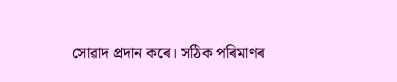সোৱাদ প্ৰদান কৰে। সঠিক পৰিমাণৰ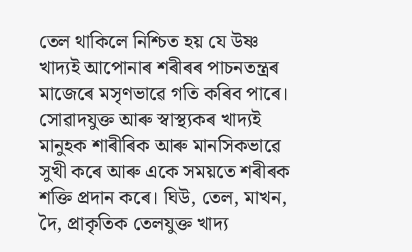তেল থাকিলে নিশ্চিত হয় যে উষ্ণ খাদ্যই আপোনাৰ শৰীৰৰ পাচনতন্ত্ৰৰ মাজেৰে মসৃণভাৱে গতি কৰিব পাৰে। সোৱাদযুক্ত আৰু স্বাস্থ্যকৰ খাদ্যই মানুহক শাৰীৰিক আৰু মানসিকভাৱে সুখী কৰে আৰু একে সময়তে শৰীৰক শক্তি প্ৰদান কৰে। ঘিউ, তেল, মাখন, দৈ, প্রাকৃতিক তেলযুক্ত খাদ্য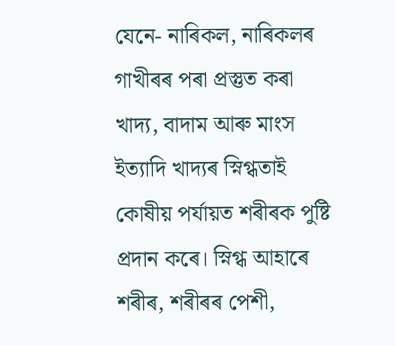যেনে- নাৰিকল, নাৰিকলৰ গাখীৰৰ পৰা প্ৰস্তুত কৰা খাদ্য, বাদাম আৰু মাংস ইত্যাদি খাদ্যৰ স্নিগ্ধতাই কোষীয় পৰ্যায়ত শৰীৰক পুষ্টি প্ৰদান কৰে। স্নিগ্ধ আহাৰে শৰীৰ, শৰীৰৰ পেশী,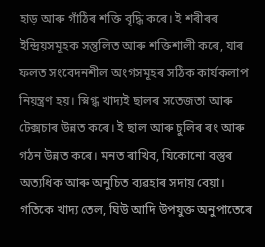হাড় আৰু গাঁঠিৰ শক্তি বৃদ্ধি কৰে। ই শৰীৰৰ ইন্দ্ৰিয়সমূহক সন্তুলিত আৰু শক্তিশালী কৰে, যাৰ ফলত সংবেদনশীল অংগসমূহৰ সঠিক কার্যকলাপ নিয়ন্ত্রণ হয়। স্নিগ্ধ খাদ্যই ছালৰ সতেজতা আৰু টেক্সচাৰ উন্নত কৰে। ই ছাল আৰু চুলিৰ ৰং আৰু গঠন উন্নত কৰে। মনত ৰাখিব, যিকোনো বস্তুৰ অত্যধিক আৰু অনুচিত ব্যৱহাৰ সদায় বেয়া। গতিকে খাদ্য তেল, ঘিউ আদি উপযুক্ত অনুপাতেৰে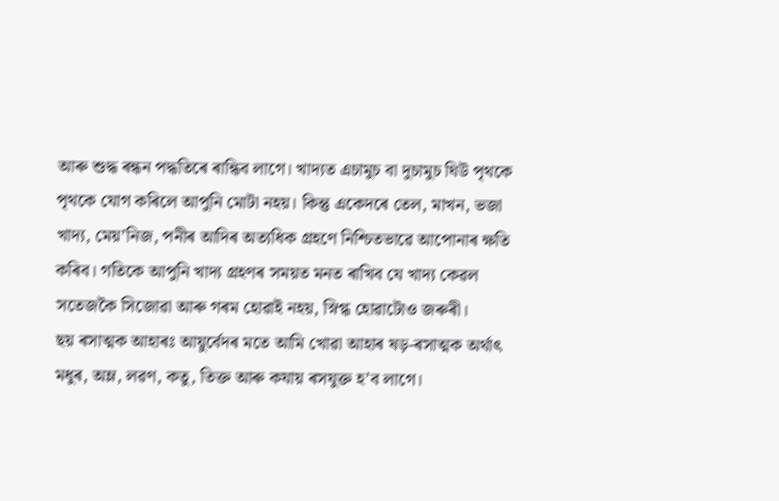আৰু শুদ্ধ ৰন্ধন পদ্ধতিৰে ৰান্ধিব লাগে। খাদ্যত এচামুচ বা দুচামুচ ঘিউ পৃথকে পৃথকে যোগ কৰিলে আপুনি মোটা নহয়। কিন্তু একেদৰে তেল, মাখন, ভজা খাদ্য, মেয়’নিজ, পনীৰ আদিৰ অত্যধিক গ্রহণে নিশ্চিতভাৱে আপোনাৰ ক্ষতি কৰিব। গতিকে আপুনি খাদ্য গ্ৰহণৰ সময়ত মনত ৰাখিব যে খাদ্য কেৱল সতেজকৈ সিজোৱা আৰু গৰম হোৱাই নহয়, স্নিগ্ধ হোৱাটোও জৰুৰী।
ছয় ৰসাত্মক আহাৰঃ আয়ুৰ্বেদৰ মতে আমি খোৱা আহাৰ ষড়-ৰসাত্মক অর্থাৎ মধুৰ, অম্ল, লৱণ, কতু, তিক্ত আৰু কযায় ৰসযুক্ত হ’ব লাগে।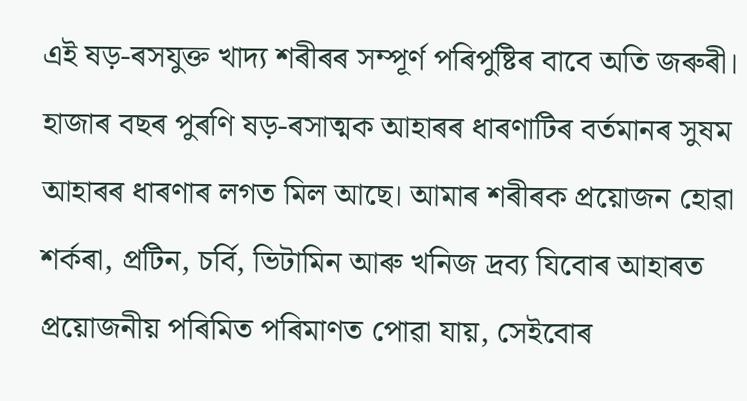এই ষড়-ৰসযুক্ত খাদ্য শৰীৰৰ সম্পূর্ণ পৰিপুষ্টিৰ বাবে অতি জৰুৰী। হাজাৰ বছৰ পুৰণি ষড়-ৰসাত্মক আহাৰৰ ধাৰণাটিৰ বৰ্তমানৰ সুষম আহাৰৰ ধাৰণাৰ লগত মিল আছে। আমাৰ শৰীৰক প্রয়োজন হোৱা শৰ্কৰা, প্রটিন, চর্বি, ভিটামিন আৰু খনিজ দ্রব্য যিবোৰ আহাৰত প্ৰয়োজনীয় পৰিমিত পৰিমাণত পোৱা যায়, সেইবোৰ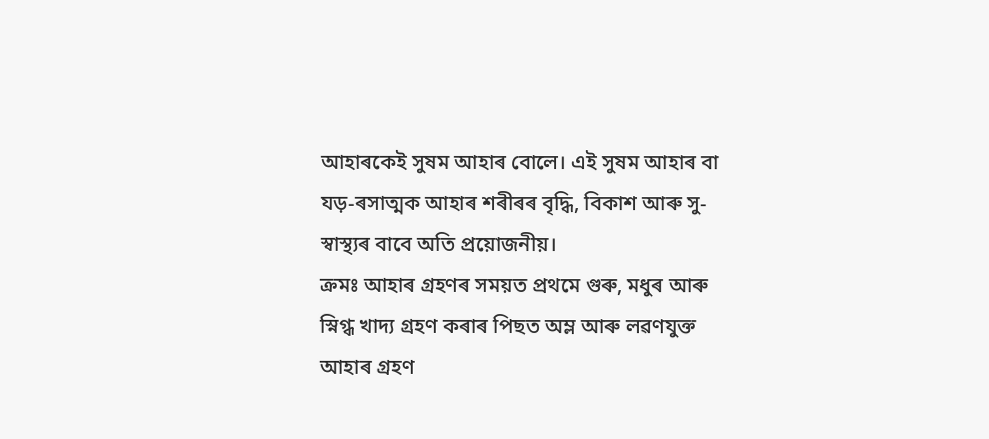আহাৰকেই সুষম আহাৰ বোলে। এই সুষম আহাৰ বা যড়-ৰসাত্মক আহাৰ শৰীৰৰ বৃদ্ধি, বিকাশ আৰু সু-স্বাস্থ্যৰ বাবে অতি প্রয়োজনীয়।
ক্রমঃ আহাৰ গ্ৰহণৰ সময়ত প্ৰথমে গুৰু, মধুৰ আৰু স্নিগ্ধ খাদ্য গ্ৰহণ কৰাৰ পিছত অম্ল আৰু লৱণযুক্ত আহাৰ গ্ৰহণ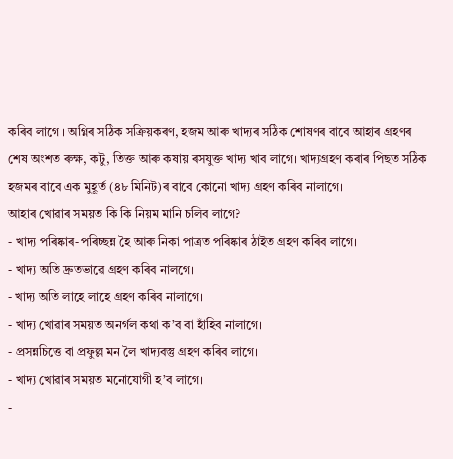কৰিব লাগে । অগ্নিৰ সঠিক সক্ৰিয়কৰণ, হজম আৰু খাদ্যৰ সঠিক শোষণৰ বাবে আহাৰ গ্ৰহণৰ শেষ অংশত ৰুক্ষ, কটু, তিক্ত আৰু কষায় ৰসযুক্ত খাদ্য খাব লাগে। খাদ্যগ্রহণ কৰাৰ পিছত সঠিক হজমৰ বাবে এক মুহূৰ্ত (৪৮ মিনিট)ৰ বাবে কোনো খাদ্য গ্রহণ কৰিব নালাগে।
আহাৰ খোৱাৰ সময়ত কি কি নিয়ম মানি চলিব লাগে?
- খাদ্য পৰিষ্কাৰ-পৰিচ্ছন্ন হৈ আৰু নিকা পাত্ৰত পৰিষ্কাৰ ঠাইত গ্ৰহণ কৰিব লাগে।
- খাদ্য অতি দ্রুতভাৱে গ্ৰহণ কৰিব নালগে।
- খাদ্য অতি লাহে লাহে গ্ৰহণ কৰিব নালাগে।
- খাদ্য খোৱাৰ সময়ত অনর্গল কথা ক’ব বা হাঁহিব নালাগে।
- প্রসন্নচিত্তে বা প্রফুল্ল মন লৈ খাদ্যবস্তু গ্রহণ কৰিব লাগে।
- খাদ্য খোৱাৰ সময়ত মনোযোগী হ’ব লাগে।
-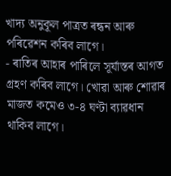খাদ্য অনুকূল পাত্ৰত ৰন্ধন আৰু পৰিৱেশন কৰিব লাগে।
- ৰাতিৰ আহাৰ পাৰিলে সূৰ্যাস্তৰ আগত গ্রহণ কৰিব লাগে। খোৱা আৰু শোৱাৰ মাজত কমেও ৩-৪ ঘণ্টা ব্যাৱধান থাকিব লাগে।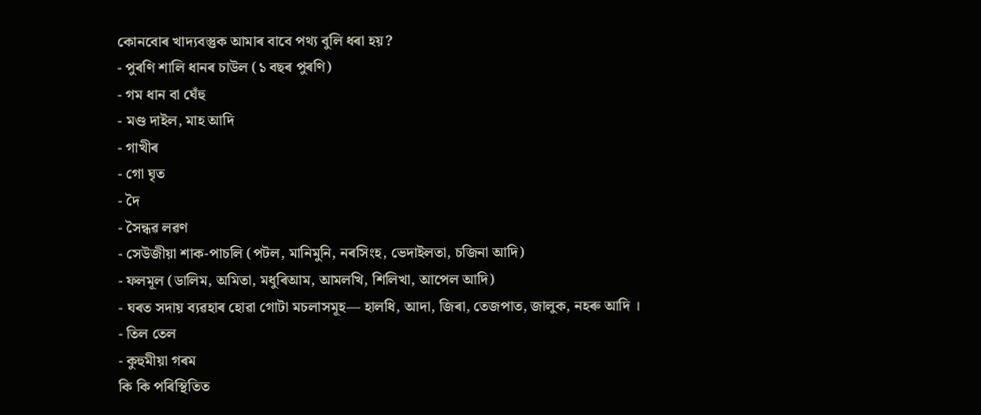কোনবোৰ খাদ্যবস্তুক আমাৰ বাবে পথ্য বুলি ধৰা হয়?
- পুৰণি শালি ধানৰ চাউল (১ বছৰ পুৰণি)
- গম ধান বা ঘেঁহু
- মণ্ড দাইল, মাহ আদি
- গাখীৰ
- গো ঘৃত
- দৈ
- সৈন্ধৱ লৱণ
- সেউজীয়া শাক-পাচলি (পটল, মানিমুনি, নৰসিংহ, ভেদাইলতা, চজিনা আদি)
- ফলমূল (ডালিম, অমিতা, মধুৰিআম, আমলখি, শিলিখা, আপেল আদি)
- ঘৰত সদায় ব্যৱহাৰ হোৱা গোটা মচলাসমূহ— হালধি, আদা, জিৰা, তেজপাত, জালুক, নহৰু আদি ।
- তিল তেল
- কুহুমীয়া গৰম
কি কি পৰিস্থিতিত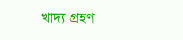খাদ্য গ্রহণ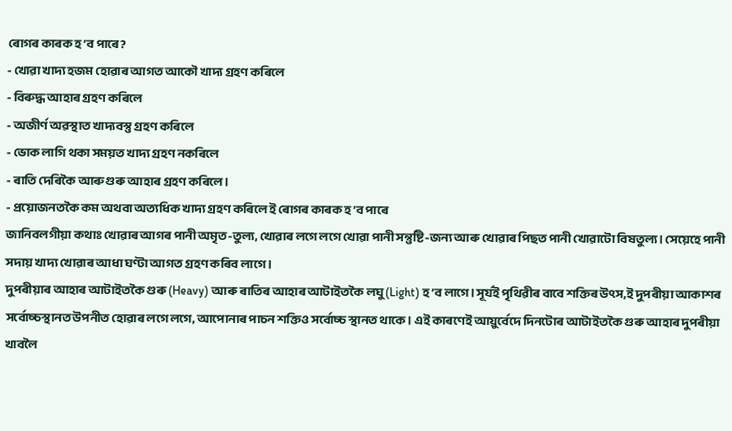ৰোগৰ কাৰক হ’ব পাৰে?
- খোৱা খাদ্য হজম হোৱাৰ আগত আকৌ খাদ্য গ্রহণ কৰিলে
- বিৰুদ্ধ আহাৰ গ্ৰহণ কৰিলে
- অজীৰ্ণ অৱস্থাত খাদ্যবস্তু গ্ৰহণ কৰিলে
- ভোক লাগি থকা সময়ত খাদ্য গ্রহণ নকৰিলে
- ৰাতি দেৰিকৈ আৰু গুৰু আহাৰ গ্ৰহণ কৰিলে।
- প্রয়োজনতকৈ কম অথবা অত্যধিক খাদ্য গ্ৰহণ কৰিলে ই ৰোগৰ কাৰক হ’ব পাৰে
জানিবলগীয়া কথাঃ খোৱাৰ আগৰ পানী অমৃত-তুল্য, খোৱাৰ লগে লগে খোৱা পানী সন্তুষ্টি-জন্য আৰু খোৱাৰ পিছত পানী খোৱাটো বিষতুল্য। সেয়েহে পানী সদায় খাদ্য খোৱাৰ আধা ঘণ্টা আগত গ্ৰহণ কৰিব লাগে ।
দুপৰীয়াৰ আহাৰ আটাইতকৈ গুৰু (Heavy) আৰু ৰাতিৰ আহাৰ আটাইতকৈ লঘু (Light) হ’ব লাগে। সূৰ্যই পৃথিৱীৰ বাবে শক্তিৰ উৎস,ই দুপৰীয়া আকাশৰ সৰ্বোচ্চস্থানত উপনীত হোৱাৰ লগে লগে, আপোনাৰ পাচন শক্তিও সর্বোচ্চ স্থানত থাকে। এই কাৰণেই আয়ুর্বেদে দিনটোৰ আটাইতকৈ গুৰু আহাৰ দুপৰীয়া খাবলৈ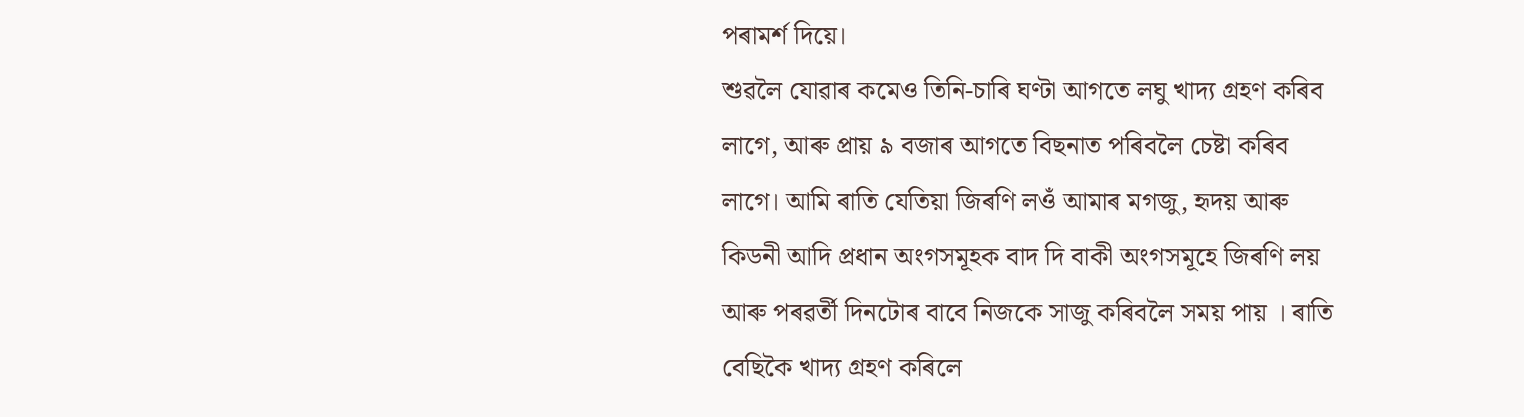পৰামৰ্শ দিয়ে।
শুৱলৈ যোৱাৰ কমেও তিনি-চাৰি ঘণ্টা আগতে লঘু খাদ্য গ্রহণ কৰিব লাগে, আৰু প্ৰায় ৯ বজাৰ আগতে বিছনাত পৰিবলৈ চেষ্টা কৰিব লাগে। আমি ৰাতি যেতিয়া জিৰণি লওঁ আমাৰ মগজু, হৃদয় আৰু কিডনী আদি প্রধান অংগসমূহক বাদ দি বাকী অংগসমূহে জিৰণি লয় আৰু পৰৱৰ্তী দিনটোৰ বাবে নিজকে সাজু কৰিবলৈ সময় পায় । ৰাতি বেছিকৈ খাদ্য গ্ৰহণ কৰিলে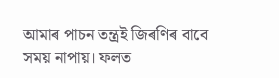আমাৰ পাচন তন্ত্ৰই জিৰণিৰ বাবে সময় নাপায়। ফলত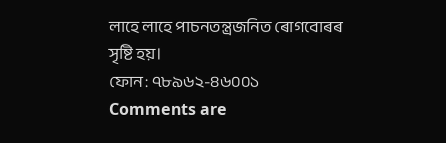লাহে লাহে পাচনতন্ত্রজনিত ৰোগবোৰৰ সৃষ্টি হয়।
ফোন : ৭৮৯৬২-৪৬০০১
Comments are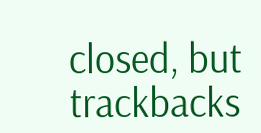closed, but trackbacks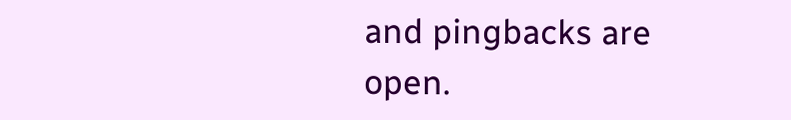and pingbacks are open.